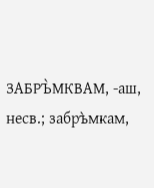ЗАБРЪ̀МКВАМ, -аш, несв.; забръ̀мкам,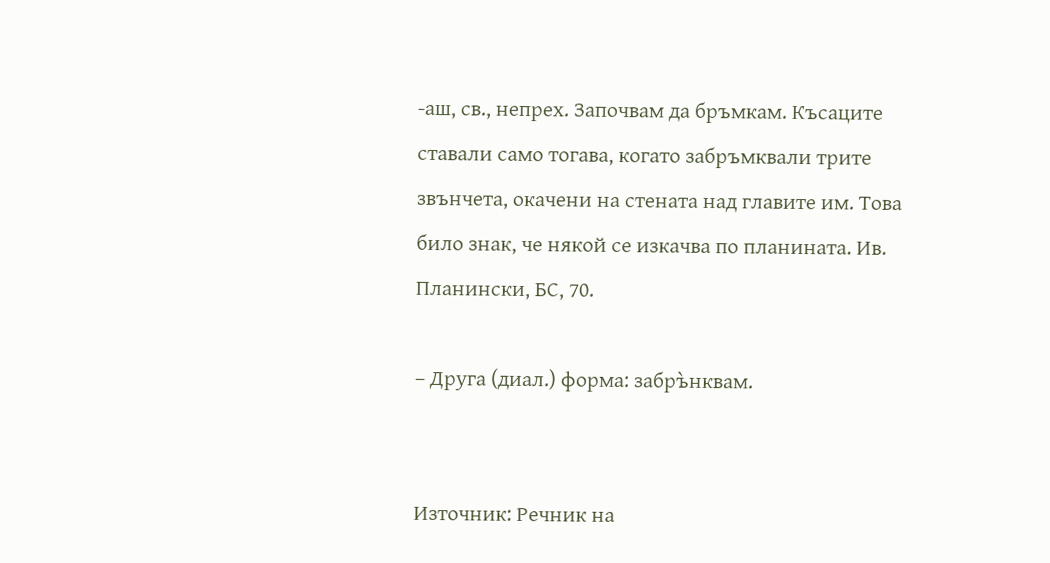-аш, св., непрех. Започвам да бръмкам. Късаците ставали само тогава, когато забръмквали трите звънчета, окачени на стената над главите им. Това било знак, че някой се изкачва по планината. Ив. Планински, БС, 70.

– Друга (диал.) форма: забръ̀нквам.


Източник: Речник на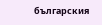българския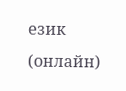език (онлайн)